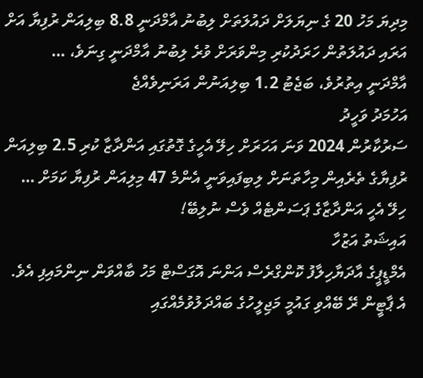މިދިޔަ މަހު 20 ގެ ނިޔަލަށް ދައުލަތަށް ލިބުނު އާމްދަނީ 8.8 ބިލިއަން ރުފިޔާ އަށް އަރައި ދައުލަތުން ހަރަދުކުރި މިންވަރަށް ވުރެ ލިބުނު އާމްދަނީ ގިނަވެ، …
އާމްދަނީ އިތުރުވެ، ބަޖެޓު 1.2 ބިލިއަނުން އަރަނިވެއްޖެ
އަހުމަދު ވަހީދު
ސަރުކާރުން 2024 ވަނަ އަހަރަށް ހިލޭ އެހީގެ ގޮތުގައި އަންދާޒާ ކުރި 2.5 ބިލިއަން ރުފިޔާގެ ތެރެއިން މިހާތަނަށް ލިބިފައިވަނީ އެންމެ 47 މިލިއަން ރުފިޔާ ކަމަށް …
ހިލޭ އެހީ އަންދާޒާގެ ޕަސަންޓެއް ވެސް ނުލިބޭ!
އައިޝަތު އަޒުހާ
އެމްޑީޕީގެ އާދަޔާހިލާފު ކޮންގްރެސް އަންނަ އޮގަސްޓް މަހު ބާއްވަން ނިންމައިފި އެވެ. އެ ޕާޓީން ރޭ ބޭއްވި ގައުމީ މަޖިލީހުގެ ބައްދަލުވުމެއްގައި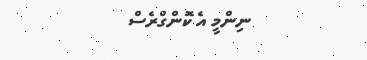ނިންމީ އެ ކޮންގްރެސް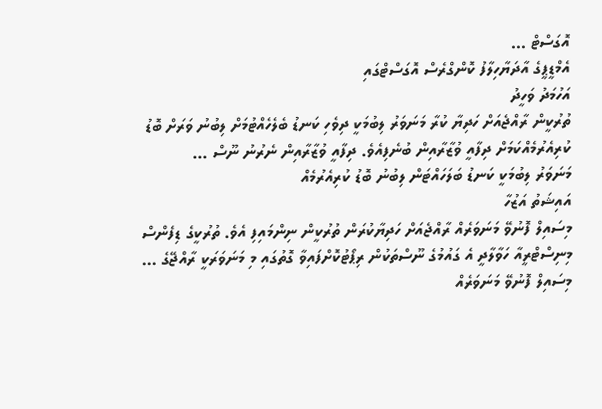އޮގަސްޓް …
އެމްޑީޕީގެ އާދަޔާހިލާފު ކޮންގްރެސް އޮގަސްޓްގައި
އަހުމަދު ވަހީދު
ތުރުކީން ރާއްޖެއަށް ހަދިޔާ ކުރާ މަނަވަރު ލިބުމަކީ ދިވެހި ކަނޑު ބެލެހެއްޓުމަށް ލިބުނު ވަރަށް ބޮޑު ކުރިއެރުމެއްކަމަށް ދިފާއީ ވުޒާރާއިން ބުނެފިއެވެ. ދިފާއީ ވުޒާރާއިން ނެރުނު ނޫސް …
މަނަވަރު ލިބުމަކީ ކަނޑު ބަލަހައްޓަން ލިބުނު ބޮޑު ކުރިއެރުމެއް
އައިޝަތު އަޒުހާ
މިސައިލް ފޮނުވޭ މަނަވަރެއް ރާއްޖެއަށް ހަދިޔާކުރަން ތުރުކީން ނިންމައިފި އެވެ. ތުރުކީގެ ޑިފެންސް މިނިސްޓްރީއާ ހަވާލާދީ އެ ގައުމުގެ ނޫސްތަކުން ރިޕޯޓުކޮށްފައިވާ ގޮތުގައި މި މަނަވަރަކީ ރާއްޖޭގެ …
މިސައިލް ފޮނުވޭ މަނަވަރެއް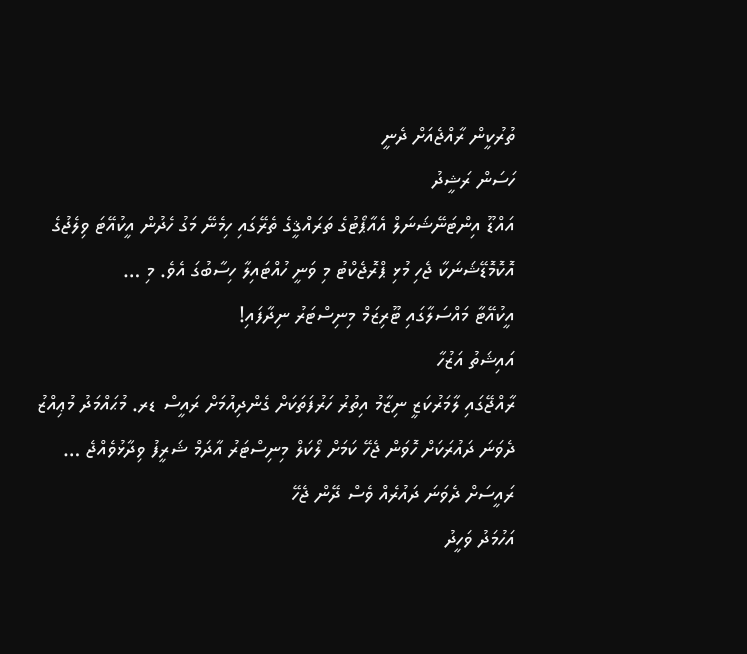ތުރުކީން ރާއްޖެއަށް ދެނީ
ހަސަން ރަޝީދު
އައްޑޫ އިންޓަނޭޝަނަލް އެއާޕޯޓުގެ ތަރައްޤީގެ ތެރޭގައި ހިމެނޭ މަގު ހެދުން އީކުއޭޓަ ވިލެޖުގެ އޮކޮމޮޑޭޝަނަކާ ޖެހި މުޅި ޕްރޮޖެކްޓު މި ވަނީ ހުއްޓައިލާ ހިސާބުގަ އެވެ. މި …
އީކުއޭޓާ މައްސަލާގައި ޓޫރިޒަމް މިނިސްޓަރު ނިދާފައި!
އައިޝަތު އަޒުހާ
ރާއްޖޭގައި ލާމަރުކަޒީ ނިޒާމު އިތުރު ހަރުފަތަކަށް ގެންދިއުމަށް ރައީސް ޑރ. މުޙައްމަދު މުޢިއްޒު ދެވަނަ ދައުރަކަށް ހޮވަން ޖެހޭ ކަމަށް ލޯކަލް މިނިސްޓަރު އާދަމް ޝަރީފު ވިދާޅުވެއްޖެ …
ރައީސަށް ދެވަނަ ދައުރެއް ވެސް ދޭން ޖެހޭ
އަހުމަދު ވަހީދު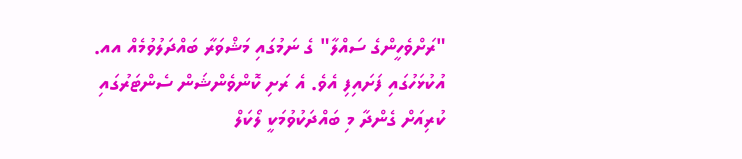"ރަށްވެހީންގެ ސައްލާ" ގެ ނަމުގައި މަޝްވަރާ ބައްދަލުވުމެއް އއ. އުކުޅަހުގައި ފަށައިފި އެވެ. އެ ރަށި ކޮންވެންޝަން ސެންޓަރުގައި ކުރިއަށް ގެންދާ މި ބައްދަކުވުމަކީ ލޯކަލް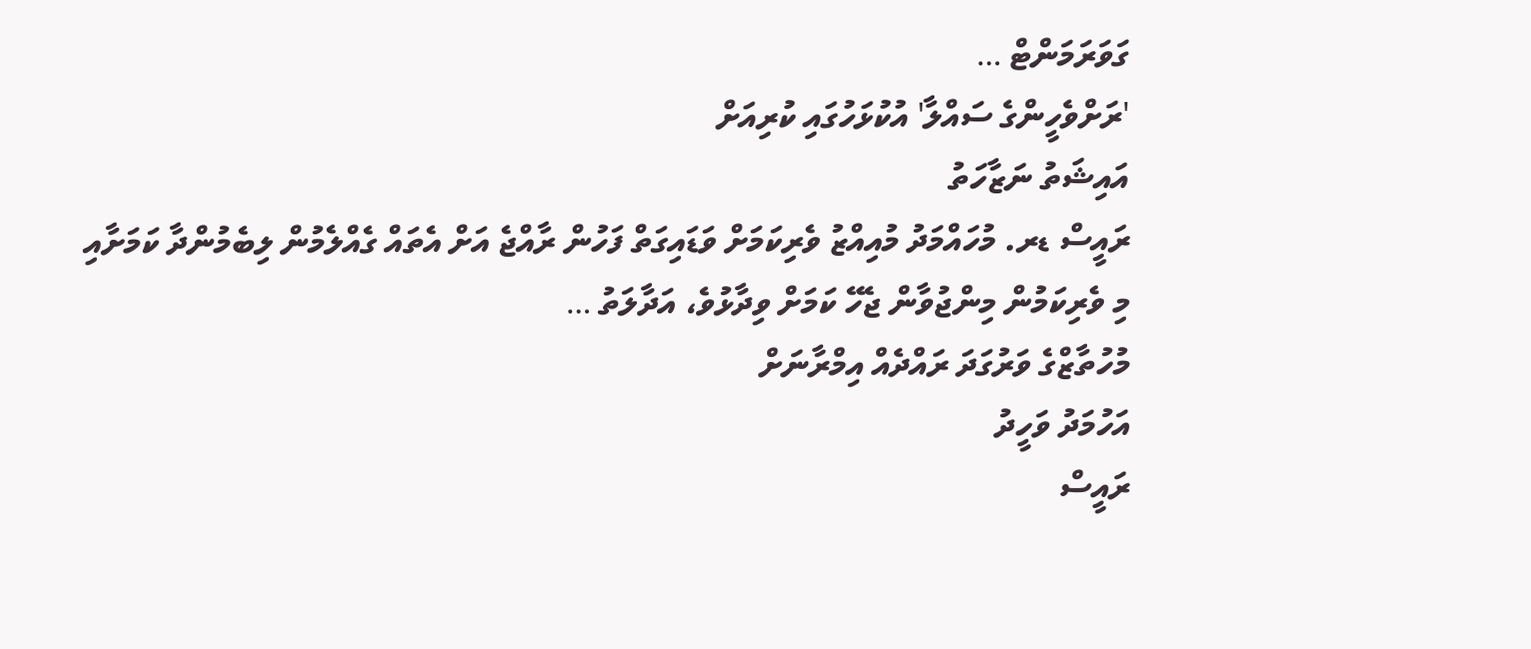ގަވަރަމަންޓް …
'ރަށްވެހީންގެ ސައްލާ' އުކުޅަހުގައި ކުރިއަށް
އައިޝަތު ނަޒާހަތު
ރައީސް ޑރ. މުހައްމަދު މުއިއްޒު ވެރިކަމަށް ވަޑައިގަތް ފަހުން ރާއްޖެ އަށް އެތައް ގެއްލެމުން ލިބެމުންދާ ކަމަށާއި މި ވެރިކަމުން މިންޖުވާން ޖެހޭ ކަމަށް ވިދާޅުވެ، އަދާލަތު …
މުހުތާޒްގެ ވަރުގަދަ ރައްދެއް އިމްރާނަށް
އަހުމަދު ވަހީދު
ރައީސް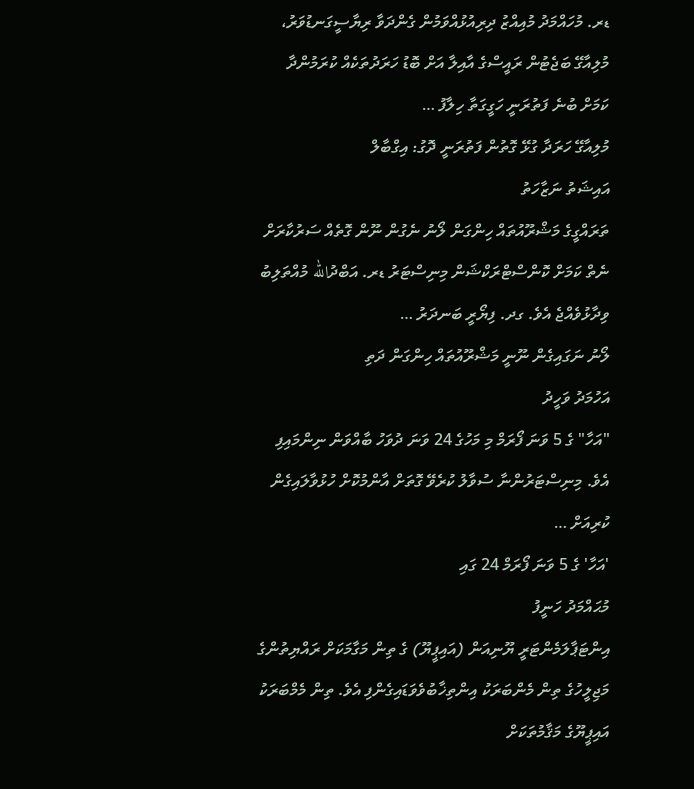ޑރ. މުހައްމަދު މުއިއްޒު ދިރިއުޅުއްވަމުން ގެންދަވާ ރިޔާސީގަނޑުވަރު، މުލިއާގޭ ބަޖެޓުން ރައީސްގެ އާއިލާ އަށް ބޮޑު ހަރަދުތަކެއް ކުރަމުންދާ ކަމަށް ބުނެ ފަތުރަނީ ހަގީގަތާ ހިލާފު …
މުލިއާގޭ ހަރަދާ ގުޅޭ ގޮތުން ފަތުރަނީ ދޮގު: އިގްބާލް
އައިޝަތު ނަޒާހަތު
ތަރައްގީގެ މަޝްރޫއުތައް ހިންގަން ލޯނު ނެގުން ނޫން ގޮތެއް ސަރުކާރަށް ނެތް ކަމަށް ކޮންސްޓްރަކްޝަން މިނިސްޓަރު ޑރ. އަބްދުالله މުއްތަލިބު ވިދާޅުވެއްޖެ އެވެ. ގދ. ފިޔޯރީ ބަނދަރު …
ލޯނު ނަގައިގެން ނޫނީ މަޝްރޫއުތައް ހިންގަން ދަތި
އަހުމަދު ވަހީދު
"އަހާ" ގެ 5 ވަނަ ފޯރަމް މި މަހުގެ 24 ވަނަ ދުވަހު ބާއްވަން ނިންމައިފި އެވެ. މިނިސްޓަރުންނާ ސުވާލު ކުރެވޭ ގޮތަށް އާންމުކޮށް ހުޅުވާލައިގެން ކުރިއަށް …
'އަހާ' ގެ 5 ވަނަ ފޯރަމް 24 ގައި
މުޙައްމަދު ހަނީފު
އިންޓަޕާލަމެންޓަރީ ޔޫނިއަން (އައިޕީޔޫ) ގެ ތިން މަގާމަކަށް ރައްޔިތުންގެ މަޖިލީހުގެ ތިން މެންބަރަކު އިންތިޚާބުވެވަޑައިގެންފި އެވެ. ތިން މެމްބަރަކު އައިޕީޔޫގެ މަޤާމުތަކަށް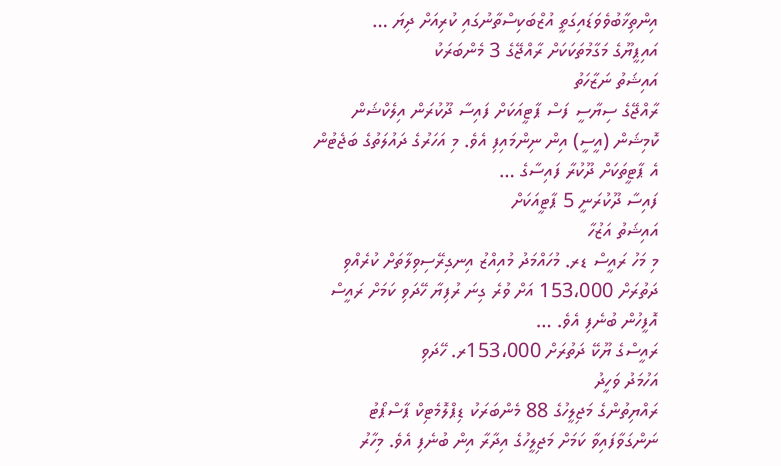އިންތިޚާބުވެވަޑައިގަތީ އުޒްބަކިސްތާނުގައި ކުރިއަށް ދިޔަ …
އައިޕީޔޫގެ މަގާމުތަކަކަށް ރާއްޖޭގެ 3 މެންބަރަކު
އައިޝަތު ނަޒާހަތު
ރާއްޖޭގެ ސިޔާސީ ފަސް ޕާޓީއަކަށް ފައިސާ ދޫކުރަން އިލެކްޝަން ކޮމިޝަން (އީސީ) އިން ނިންމައިފި އެވެ. މި އަހަރުގެ ދައުލަތުގެ ބަޖެޓުން އެ ޕާޓީތަކަށް ދޫކުރާ ފައިސާގެ …
ފައިސާ ދޫކުރަނީ 5 ޕާޓީއަކަށް
އައިޝަތު އަޒުހާ
މި މަހު ރައީސް ޑރ. މުހައްމަދު މުއިއްޒު އިނގިރޭސިވިލާތަށް ކުރެއްވި ދަތުރަށް 153،000 އަށް ވުރެ ގިނަ ރުފިޔާ ހޭދަވި ކަމަށް ރައީސް އޮފީހުން ބުނެފި އެވެ. …
ރައީސްގެ ޔޫކޭ ދަތުރަށް 153،000ރ. ހޭދަވި
އަހުމަދު ވަހީދު
ރައްޔިތުންގެ މަޖިލީހުގެ 88 މެންބަރަކު ޑިޕްލޮމެޓިކް ޕާސްޕޯޓު ނަންގަވާފައިވާ ކަމަށް މަޖިލީހުގެ އިދާރާ އިން ބުނެފި އެވެ. މިހާރު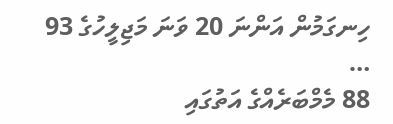ހިނގަމުން އަންނަ 20 ވަނަ މަޖިލީހުގެ 93 …
88 މެމްބަރެއްގެ އަތުގައި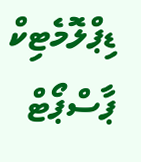ޑިޕްލޮމެޓިކް ޕާސްޕޯޓް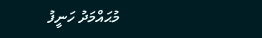މުޙައްމަދު ހަނީފު